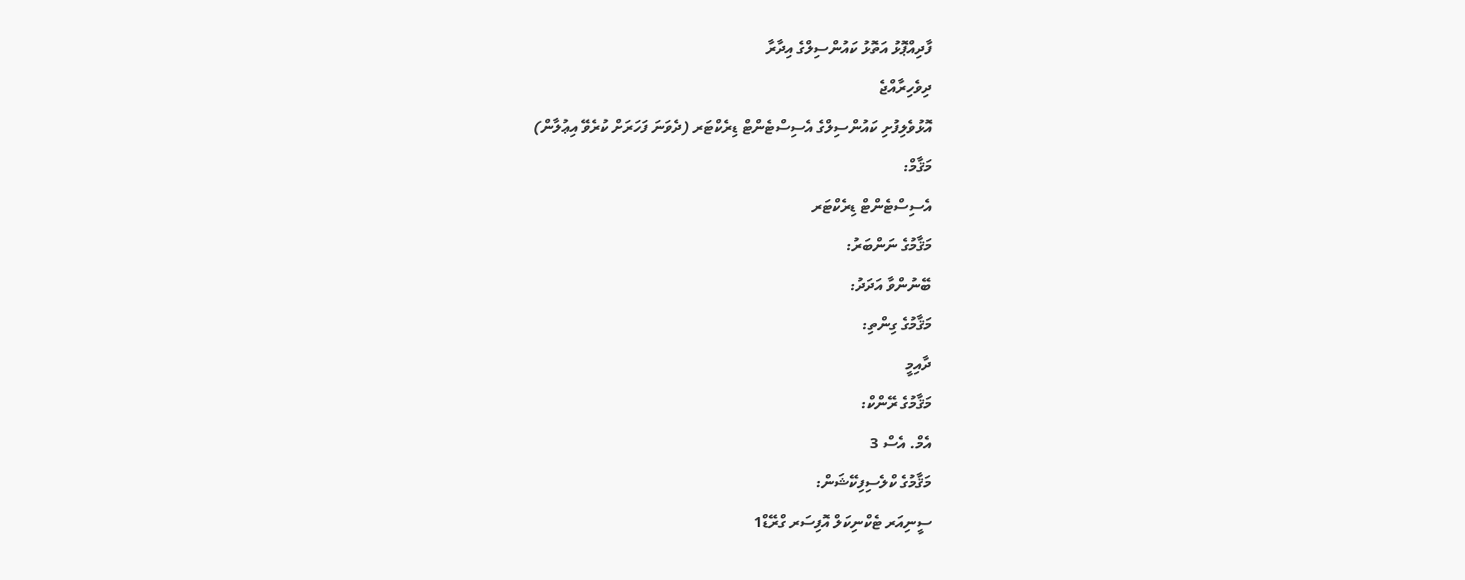ފާދިއްޕޮޅު އަތޮޅު ކައުންސިލްގެ އިދާރާ
ދިވެހިރާއްޖެ
އޮޅުވެލިފުށި ކައުންސިލްގެ އެސިސްޓެންޓް ޑިރެކްޓަރ (ދެވަނަ ފަހަރަށް ކުރެވޭ އިޢުލާން)
މަޤާމް:
އެސިސްޓެންޓް ޑިރެކްޓަރ
މަޤާމުގެ ނަންބަރު:
ބޭނުންވާ އަދަދު:
މަޤާމުގެ ގިންތި:
ދާއިމީ
މަޤާމުގެ ރޭންކް:
އެމް. އެސް 3
މަޤާމުގެ ކްލެސިފިކޭޝަން:
ސީނިއަރ ޓެކްނިކަލް އޮފިސަރ ގްރޭޑް1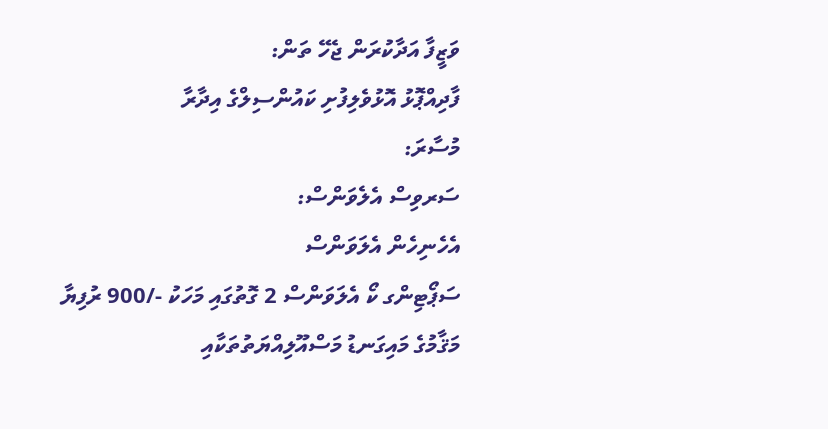ވަޒީފާ އަދާކުރަން ޖެހޭ ތަން:
ފާދިއްޕޮޅު އޮޅުވެލިފުށި ކައުންސިލްގެ އިދާރާ
މުސާރަ:
ސަރވިސް އެލެވަންސް:
އެހެނިހެން އެލަވަންސް
ސަޕޯޓިންގ ކޯ އެލަވަންސް 2 ގޮތުގައި މަހަކު -/900 ރުފިޔާ
މަޤާމުގެ މައިގަނޑު މަސްއޫލިއްޔަތުތަކާއި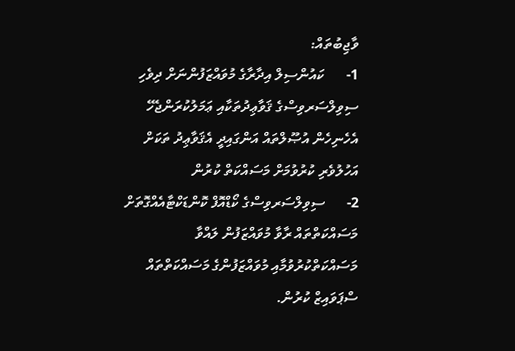ވާޖިބުތައް:
1-      ކައުންސިލް އިދާރާގެ މުވައްޒަފުންނަށް ދިވެހި ސިވިލްސަރވިސްގެ ޤަވާޢިދުތަކާއި ޢަމަލުކުރަންޖެހޭ އެހެނިހެން އުޞޫލްތައް އަންގައިދީ އެޤަވާޢިދު ތަކަށް އަހުލުވެރި ކުރުވުމަށް މަސައްކަތް ކުރުން
2-      ސިވިލްސަރވިސްގެ ކޯޑްއޮފް ކޮންޑަކްޓާއެއްގޮތަށް މަސައްކަތްތައް ރާވާ މުވައްޒަފުން ލައްވާ މަސައްކަތްކުރުވުމާއި މުވައްޒަފުންގެ މަސައްކަތްތައް ސްޕަވައިޒް ކުރުން.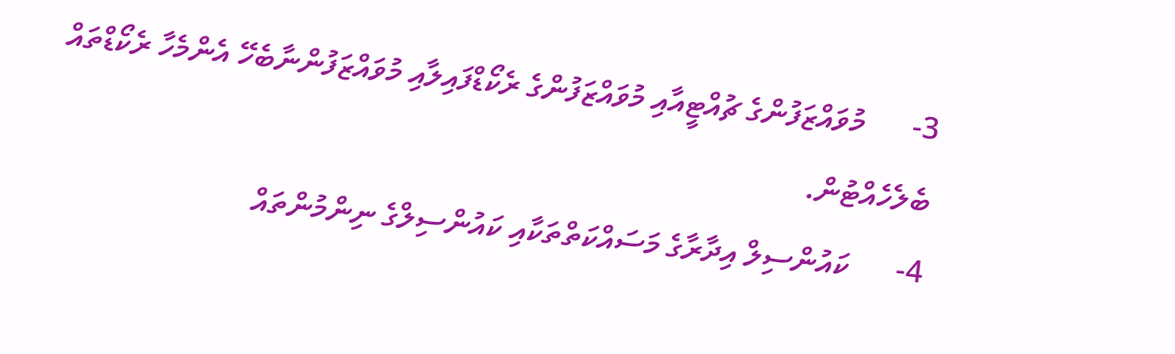3-      މުވައްޒަފުންގެ ޗުއްޓީއާއި މުވައްޒަފުންގެ ރެކޯޑްފައިލާއި މުވައްޒަފުންނާބެހޭ އެންމެހާ ރެކޯޑްތައް ބެލެހެއްޓުން.
4-      ކައުންސިލް އިދާރާގެ މަސައްކަތްތަކާއި ކައުންސިލްގެ ނިންމުންތައް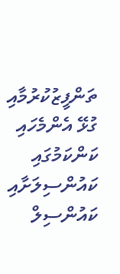ތަންފީޒުކުރުމާއި ގުޅޭ އެންމެހައި ކަންކަމުގައި ކައުންސިލަށާއި ކައުންސިލް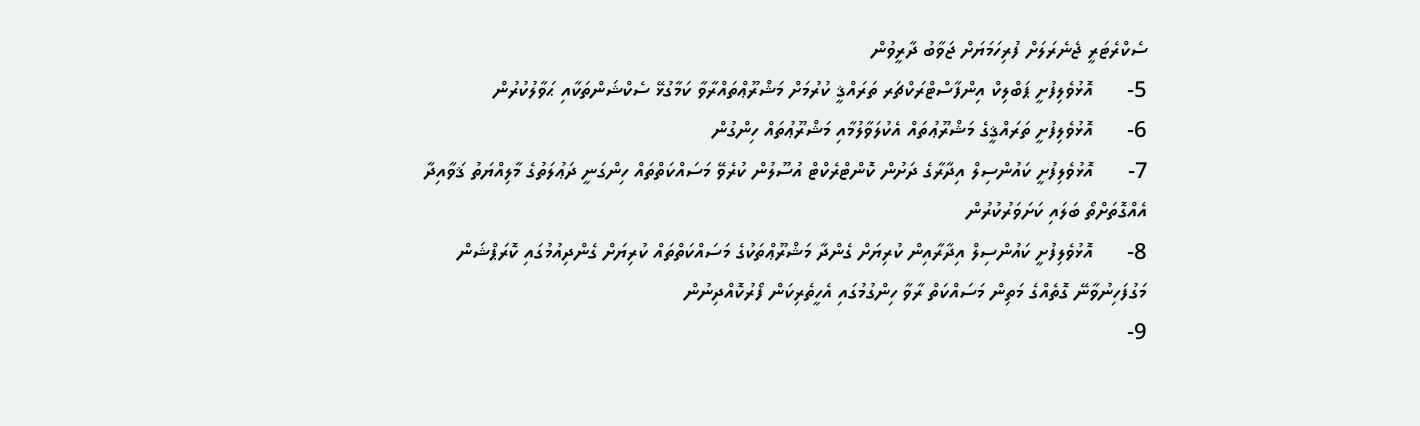ސެކްރެޓަރީ ޖެނެރަލަށް ފުރިހަމަޔަށް ޖަވާބު ދާރީވުން
5-      އޮޅުވެލިފުށީ ޕަބްލިކް އިންފާސްޓްރަކްޗަރ ތަރައްޤީ ކުރުމަށް މަޝްރޫޢްތައްރާވާ ކަމާގުޅޭ ސެކްޝަންތަކާއި ޙަވާލުކުރުން
6-      އޮޅުވެލިފުށީ ތަރައްޤީގެ މަޝްރޫޢުތައް އެކުލަވާލުމާއި މަޝްރޫޢުތައް ހިންގުން
7-      އޮޅުވެލިފުށީ ކައުންސިލް އިދާރާގެ ދަށުން ކޮންޓްރެކްޓް އުސޫލުން ކުރެވޭ މަސައްކަތްތައް ހިންގަނީ ދަޢުލަތުގެ މާލިއްޔަތު ޤަވާއިދާ އެއްގޮތަށްތޯ ބަލައި ކަށަވަރުކުރުން
8-      އޮޅުވެލިފުށީ ކައުންސިލް އިދާރާއިން ކުރިޔަށް ގެންދާ މަޝްރޫޢްތަކުގެ މަސައްކަތްތައް ކުރިޔަށް ގެންދިއުމުގައި ކޮރަޕްޝަން  މަގުފަހިނުވާނޭ ގޮތެއްގެ މަތިން މަސައްކަތް ރާވާ ހިންގުމުގައި އެހީތެރިކަން ފޯރުކޮއްދިނުން
9-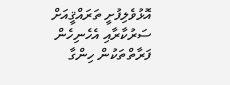އޮޅުވެލިފުށީ ތަރައްޤީއަށް ސަރުކާރާއި އެހެނިހެން ފަރާތްތަކުން ހިންގާ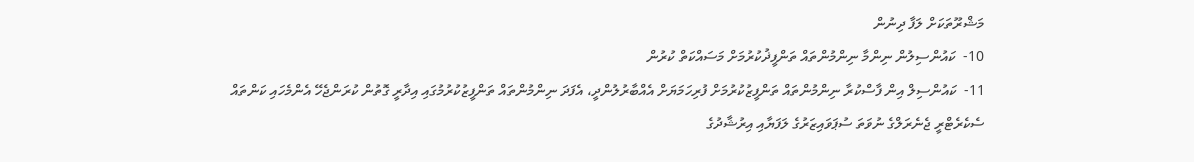މަޝްރޫތަކަށް ލަފާ ދިނުން
10-  ކައުންސިލުން ނިންމާ ނިންމުންތައް ތަންފީޛުކުރުމަށް މަސައްކަތް ކުރުން
11-  ކައުންސިލް އިން ފާސްކުރާ ނިންމުންތައް ތަންފީޒުކުރުމަށް ފުރިހަމަޔަށް އެއްބާރުލުންދީ، އެފަދަ ނިންމުންތައް ތަންފީޒުކުރުމުގައި އިދާރީ ގޮތުން ކުރަންޖެހޭ އެންމެހައި ކަންތައް ސެކެރެޓްރީ ޖެނެރަލްގެ ނުވަތަ ސުޕަވައިޒަރުގެ ލަފަޔާއި އިރުޝާދުގެ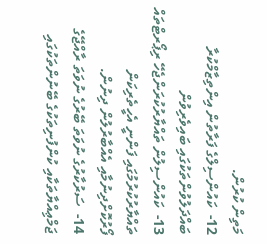މަތިން ކުރުން.
12-  ކައުންސިލްގެ ފަރާތުން އިންތިޒާމްކުރާ ބައްދަލުވުންތަކުގައި ބައިވެރިވުން
13-  ކައުންސިލުން ތައްޔާރުކުރަންޖެހޭ ރިޕޯރޓްތައް ތައްޔާރުކުރުމުގައި ފަންނީ އެހީތެރިކަން ފޯރުކޮށްދިނުމާއި އެއްބާރުލުން ދިނުން.
14-  ސަރުކާރުގެ ނުވަތަ ބޭރުގެ ނުވަތަ ރާއްޖޭގެ ޖަމްޢިއްޔާތަކާއި ކުންފުނިތަކުގެ ބޭނުންތަކުގައި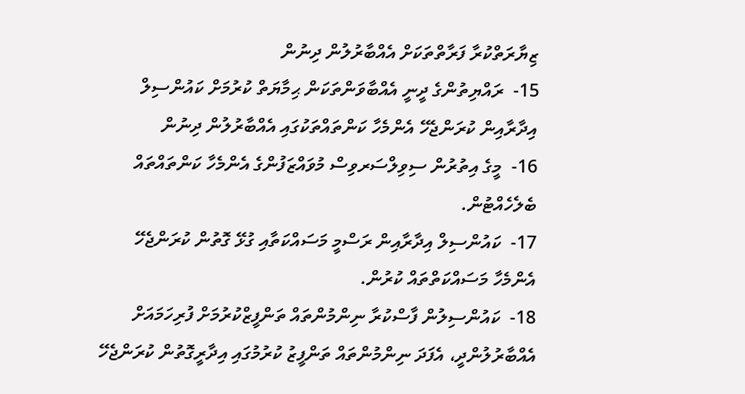ޒިޔާރަތްކުރާ ފަރާތްތަކަށް އެއްބާރުލުން ދިނުން
15-  ރައްޔިތުންގެ ދީނީ އެއްބާވަންތަކަން ޙިމާޔަތް ކުރުމަށް ކައުންސިލް އިދާރާއިން ކުރަންޖެހޭ އެންމެހާ ކަންތައްތަކުގައި އެއްބާރުލުން ދިނުން
16-  މީގެ އިތުރުން ސިވިލްސަރވިސް މުވައްޒަފުންގެ އެންމެހާ ކަންތައްތައް ބެލެހެއްޓުން.
17-  ކައުންސިލް އިދާރާއިން ރަސްމީ މަސައްކަތާއި ގުޅޭ ގޮތުން ކުރަންޖެހޭ އެންމެހާ މަސައްކަތްތައް ކުރުން.
18-  ކައުންސިލުން ފާސްކުރާ ނިންމުންތައް ތަންފީޒްކުރުމަށް ފުރިހަމައަށް އެއްބާރުލުންދީ، އެފަދަ ނިންމުންތައް ތަންފީޒު ކުރުމުގައި އިދާރީގޮތުން ކުރަންޖެހޭ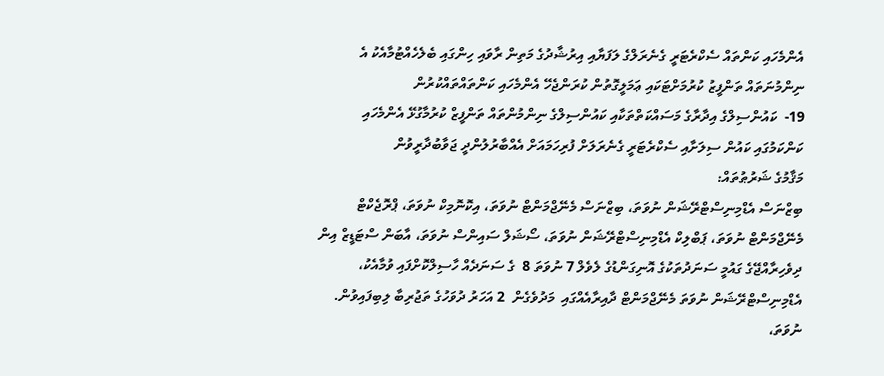އެންމެހައި ކަންތައް ސެކްރެޓަރީ ގެނެރަލްގެ ލަފަޔާއި އިރުޝާދުގެ މަތިން ރާވައި ހިންގައި ބެލެހެއްޓުމާއެކު އެ ނިންމުނަތައް ތަންފީޒު ކުރުމަށްޓަކައި ޢަމަލީގޮތުން ކުރަންޖެހޭ އެންމެހައި ކަންތައްތައްކުރުން
19-  ކައުންސިލްގެ އިދާރާގެ މަސައްކަތްތަކާއި ކައުންސިލްގެ ނިންމުންތައް ތަންފީޒް ކުރުމާގުޅޭ އެންމެހައި ކަންކަމުގައި ކައުން ސިލަށާއި ސެކްރެޓަރީ ގެނެރަލަށް ފުރިހަމައަށް އެއްބާރުލުންދީ ޖަވާބުދާރީވުން
މަޤާމުގެ ޝަރުޠުތައް:
ބިޒްނަސް އެޑްމިނިސްޓްރޭޝަން ނުވަތަ، ބިޒްނަސް މެނޭޖްމަންޓް ނުވަތަ، އިކޮނޮމިކް ނުވަތަ، ޕްރޮޖެކްޓް މެނޭޖްމަންޓް ނުވަތަ، ޕަބްލިކް އެޑްމިނިސްޓްރޭޝަން ނުވަތަ، ސޯޝަލް ސައިންސް ނުވަތަ، އާބަން ސްޓަޑީޒް އިން ދިވެހިރާއްޖޭގެ ގައުމީ ސަނަދުތަކުގެ އޮނިގަންޑުގެ ލެވެލް 7 ނުވަތަ 8  ގެ ސަނަދެއް ހާސިލްކޮށްފައި ވުމާއެކު، އެޑްމިނިސްޓްރޭޝަން ނުވަތަ މެނޭޖްމަންޓް ދާއިރާއެއްގައި  މަދުވެގެން  2 އަހަރު ދުވަހުގެ ތަޖުރިބާ ލިބިފައިވުން.
ނުވަތަ،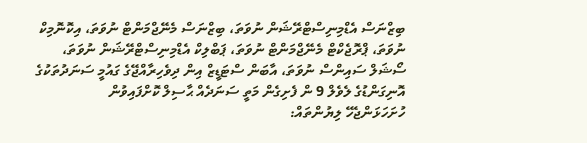ބިޒްނަސް އެޑްމިނިސްޓްރޭޝަން ނުވަތަ، ބިޒްނަސް މެނޭޖްމަންޓް ނުވަތަ، އިކޮނޮމިކް ނުވަތަ، ޕްރޮޖެކްޓް މެނޭޖްމަންޓް ނުވަތަ، ޕަބްލިކް އެޑްމިނިސްޓްރޭޝަން ނުވަތަ، ސޯޝަލް ސައިންސް ނުވަތަ، އާބަން ސްޓަޑީޒް އިން ދިވެހިރާއްޖޭގެ ގައުމީ ސަނަދުތަކުގެ އޮނިގަންޑުގެ ލެވެލް 9 ން ފެށިގެން މަތީ ސަނަދެއް ޙާސިލް ކޮށްފައިވުން
ހުށަހަޅަންޖެހޭ ލިޔުންތައް: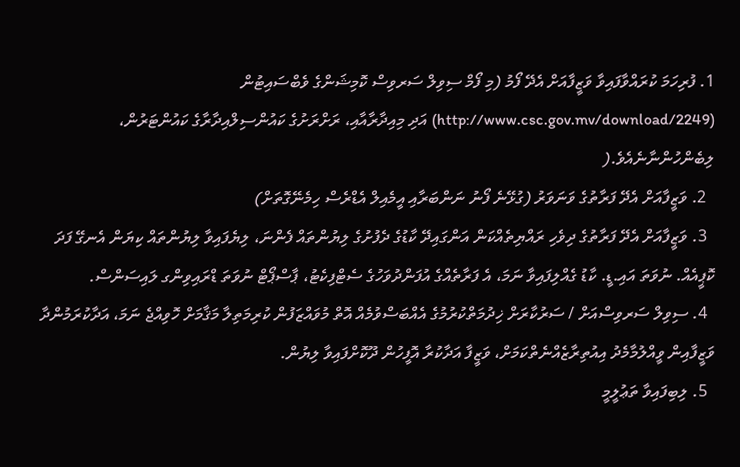1. ފުރިހަމަ ކުރައްވާފައިވާ ވަޒީފާއަށް އެދޭ ފޯމު (މި ފޯމް ސިވިލް ސަރވިސް ކޮމިޝަންގެ ވެބްސައިޓުން (http://www.csc.gov.mv/download/2249) އަދި މިއިދާރާއާއި، ރަށްރަށުގެ ކައުންސިލްއިދާރާގެ ކައުންޓަރުން،  ލިބެންހުންނާނެއެވެ.(
  2. ވަޒީފާއަށް އެދޭ ފަރާތުގެ ވަނަވަރު (ގުޅޭނެ ފޯނު ނަންބަރާއި އީމެއިލް އެޑްރެސް ހިމެނޭގޮތަށް)
  3. ވަޒީފާއަށް އެދޭ ފަރާތުގެ ދިވެހި ރައްޔިތެއްކަން އަންގައިދޭ ކާޑުގެ ދެފުށުގެ ލިޔުންތައް ފެންނަ، ލިޔެފައިވާ ލިޔުންތައް ކިޔަން އެނގޭ ފަދަ ކޮޕީއެއް. ނުވަތަ އައި.ޑީ. ކާޑު ގެއްލިފައިވާ ނަމަ، އެ ފަރާތެއްގެ އުފަންދުވަހުގެ ސެޓްފިކެޓު، ޕާސްޕޯޓް ނުވަތަ ޑްރައިވިންގ ލައިސަންސް.
  4. ސިވިލް ސަރވިސްއަށް / ސަރުކާރަށް ޚިދުމަތްކުރުމުގެ އެއްބަސްވުމެއް އޮތް މުވައްޒަފުން ކުރިމަތިލާ މަޤާމަށް ހޮވިއްޖެ ނަމަ، އަދާކުރަމުންދާ ވަޒީފާއިން ވީއްލުމާމެދު އިއުތިރާޒެއްނެތްކަމަށް، ވަޒީފާ އަދާކުރާ އޮފީހުން ދޫކޮށްފައިވާ ލިޔުން.
  5. ލިބިފައިވާ ތަޢުލީމީ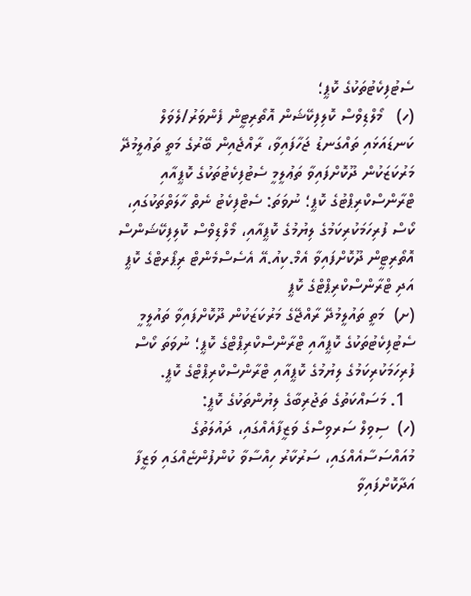ސެޓުފިކެޓުތަކުގެ ކޮޕީ؛
(ހ)   މޯލްޑިވްސް ކޮލިފިކޭޝަން އޮތޯރިޓީން ފެންވަރު/ލެވަލް ކަނޑައަޅައި ތައްގަނޑު ޖަހާފައިވާ، ރާއްޖެއިން ބޭރުގެ މަތީ ތަޢުލީމުދޭ މަރުކަޒަކުން ދޫކޮށްފައިވާ ތަޢުލީމީ ސެޓުފިކެޓުތަކުގެ ކޮޕީއާއި ޓްރާންސްކްރިޕްޓުގެ ކޮޕީ؛ ނުވަތަ: ސެޓްފިކެޓު ނެތް ހާލަތްތަކުގައި، ކޯސް ފުރިހަމަކުރިކަމުގެ ލިޔުމުގެ ކޮޕީއާއި، މޯލްޑިވްސް ކޮލިފިކޭޝަންސް އޮތޯރިޓީން ދޫކޮށްފައިވާ އެމް.ކިއު.އޭ އެސެސްމެންޓް ރިޕޯރޓްގެ ކޮޕީ އަދި ޓްރާންސްކްރިޕްޓްގެ ކޮޕީ
(ށ)  މަތީ ތައުލީމުދޭ ރާއްޖޭގެ މަރުކަޒަކުން ދޫކޮށްފައިވާ ތައުލީމީ ސެޓުފިކެޓުތަކުގެ ކޮޕީއާއި ޓްރާންސްކްރިޕްޓްގެ ކޮޕީ؛ ނުވަތަ ކޯސް ފުރިހަމަކުރިކަމުގެ ލިޔުމުގެ ކޮޕީއާއި ޓްރާންސްކްރިޕްޓްގެ ކޮޕީ.
  1. މަސައްކަތުގެ ތަޖުރިބާގެ ލިޔުންތަކުގެ ކޮޕީ:
(ހ)  ސިވިލް ސަރވިސްގެ ވަޒީފާއެއްގައި، ދައުލަތުގެ މުއައްސަސާއެއްގައި، ސަރުކާރު ހިއްސާވާ ކުންފުންޏެއްގައި ވަޒީފާ އަދާކޮށްފައިވާ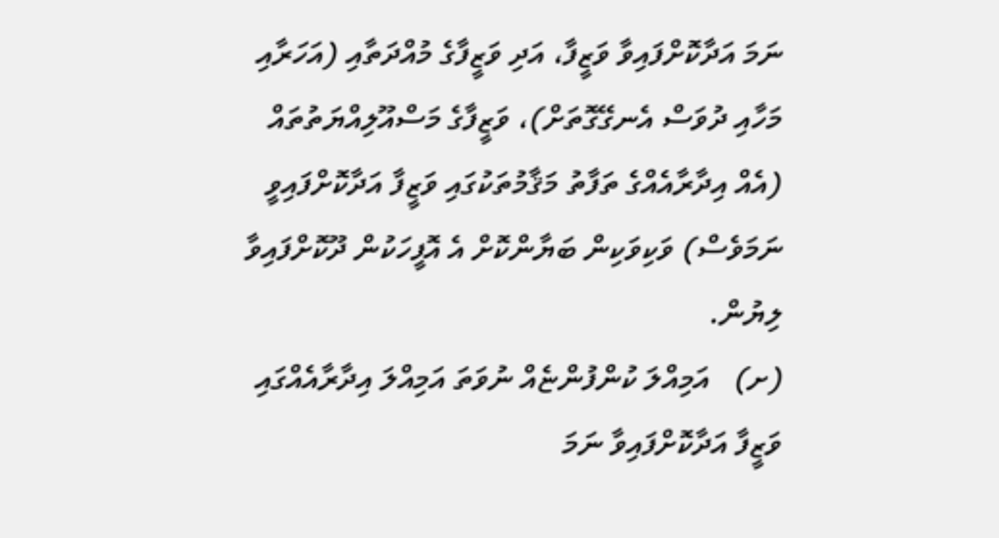ނަމަ އަދާކޮށްފައިވާ ވަޒީފާ، އަދި ވަޒީފާގެ މުއްދަތާއި (އަހަރާއި މަހާއި ދުވަސް އެނގޭގޮތަށް)، ވަޒީފާގެ މަސްއޫލިއްޔަތުތައް (އެއް އިދާރާއެއްގެ ތަފާތު މަޤާމުތަކުގައި ވަޒީފާ އަދާކޮށްފައިވީ ނަމަވެސް) ވަކިވަކިން ބަޔާންކޮށް އެ އޮފީހަކުން ދޫކޮށްފައިވާ ލިޔުން.
(ށ)   އަމިއްލަ ކުންފުންޏެއް ނުވަތަ އަމިއްލަ އިދާރާއެއްގައި ވަޒީފާ އަދާކޮށްފައިވާ ނަމަ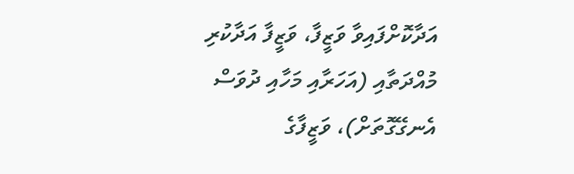އަދާކޮށްފައިވާ ވަޒީފާ، ވަޒީފާ އަދާކުރި މުއްދަތާއި (އަހަރާއި މަހާއި ދުވަސް އެނގޭގޮތަށް)، ވަޒީފާގެ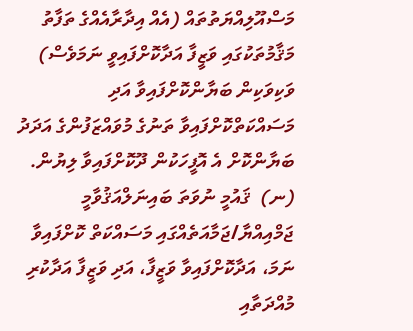މަސްއޫލިއްޔަތުތައް (އެއް އިދާރާއެއްގެ ތަފާތު މަޤާމުތަކުގައި ވަޒީފާ އަދާކޮށްފައިވީ ނަމަވެސް) ވަކިވަކިން ބަޔާންކޮށްފައިވާ އަދި މަސައްކަތްކޮށްފައިވާ ތަނުގެ މުވައްޒަފުންގެ އަދަދު ބަޔާންކޮށް އެ އޮފީހަކުން ދޫކޮށްފައިވާ ލިޔުން.
(ނ)  ޤައުމީ ނުވަތަ ބައިނަލްއަޤުވާމީ ޖަމްއިއްޔާ/ޖަމާއަތެއްގައި މަސައްކަތް ކޮށްފައިވާ ނަމަ، އަދާކޮށްފައިވާ ވަޒީފާ، އަދި ވަޒީފާ އަދާކުރި މުއްދަތާއި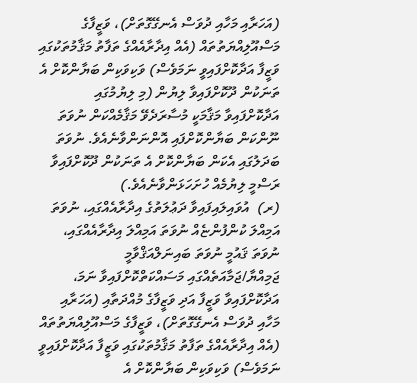(އަހަރާއި މަހާއި ދުވަސް އެނގޭގޮތަށް)، ވަޒީފާގެ މަސްއޫލިއްޔަތުތައް (އެއް އިދާރާއެއްގެ ތަފާތު މަޤާމުތަކުގައި ވަޒީފާ އަދާކޮށްފައިވީ ނަމަވެސް) ވަކިވަކިން ބަޔާންކޮށް އެ ތަނަކުން ދޫކޮށްފައިވާ ލިޔުން (މި ލިޔުމުގައި އަދާކޮށްފައިވާ މަޤާމަކީ މުސާރަދެވޭ މަޤާމެއްކަން ނުވަތަ ނޫންކަން ބަޔާންކޮށްފައި އޮންނަންވާނެއެވެ. ނުވަތަ ބަދަލުގައި އެކަން ބަޔާންކޮށް އެ ތަނަކުން ދޫކޮށްފައިވާ ރަސްމީ ލިޔުމެއް ހުށަހަޅަންވާނެއެވެ.)
(ރ)  އުވައިލައިފައިވާ ދަޢުލަތުގެ އިދާރާއެއްގައި، ނުވަތަ އަމިއްލަ ކުންފުންޏެއް ނުވަތަ އަމިއްލަ އިދާރާއެއްގައި، ނުވަތަ ޤައުމީ ނުވަތަ ބައިނަލްއަޤްވާމީ ޖަމިއްޔާ/ޖަމާއަތެއްގައި މަސައްކަތްކޮށްފައިވާ ނަމަ،  އަދާކޮށްފައިވާ ވަޒީފާ އަދި ވަޒީފާގެ މުއްދަތާއި (އަހަރާއި މަހާއި ދުވަސް އެނގޭގޮތަށް)، ވަޒީފާގެ މަސްއޫލިއްޔަތުތައް (އެއް އިދާރާއެއްގެ ތަފާތު މަޤާމުތަކުގައި ވަޒީފާ އަދާކޮށްފައިވީ ނަމަވެސް) ވަކިވަކިން ބަޔާންކޮށް އެ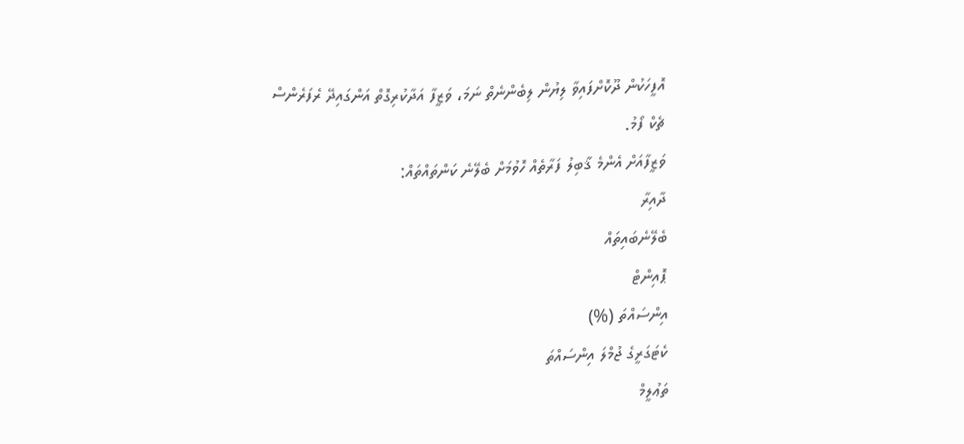އޮފީހަކުން ދޫކޮށްފައިވާ ލިޔުން ލިބެންނެތް ނަމަ، ވަޒީފާ އަދާކުރިގޮތް އަންގައިދޭ ރެފަރެންސް ޗެކް ފޯމު.
ވަޒީފާއަށް އެންމެ ޤާބިލު ފަރާތެއް ހޮވުމަށް ބެލޭނެ ކަންތައްތައް:
ދާއިރާ
ބެލޭނެބައިތައް
ޕޮއިންޓް
އިންސައްތަ (%)
ކެޓަގަރީގެ ޖުމްލަ އިންސައްތަ
ތަޢުލީމް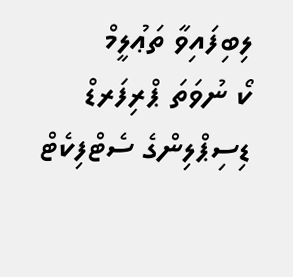ލިބިފައިވާ ތަޢުލީމް
ކޯ ނުވަތަ ޕްރިފަރޑް ޑިސިޕްލިންގެ ސެޓްފިކެޓް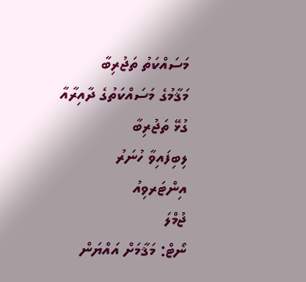މަސައްކަތު ތަޖުރިބާ
މަޤާމުގެ މަސައްކަތުގެ ދާއިރާއާ ގުޅޭ ތަޖުރިބާ
ލިބިފައިވާ ހުނަރު
އިންޓަރވިއު
ޖުމްލަ
ނޯޓް: މަޤާމަށް އައްޔަން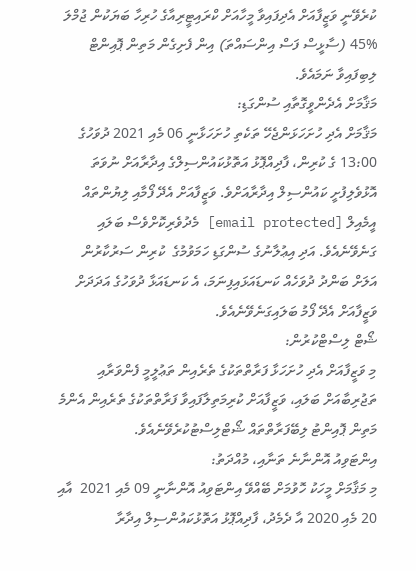ކުރެވޭނީ ވަޒީފާއަށް އެދިފައިވާ މީހާއަށް ކްރައިޓީރިއާގެ ހުރިހާ ބަޔަކުން ޖުމްލަ %45 (ސާޅީސް ފަސް އިންސައްތަ) އިން ފެށިގެން މަތިން ޕޮއިންޓް ލިބިފައިވާ ނަމައެވެ.
މަޤާމަށް އެދެންވީގޮތާއި ސުންގަޑި:
މަޤާމަށް އެދި ހުށަހަޅަންޖެހޭ ތަކެތި ހުށަހަޅާނީ 06 މެއި 2021 ދުވަހުގެ 13:00 ގެ ކުރިން، ފާދިއްޕޮޅު އަތޮޅުކައުންސިލްގެ އިދާރާއަށް ނުވަތަ އޮޅުވެލިފުށީ ކައުންސިލް އިދާރާއަށްވެ. ވަޒީފާއަށް އެދޭ ފޯމާއި ލިޔުންތައް އީމެއިލް [email protected] މެދުވެރިކޮށްވެސް ބަލައި ގަނެވޭނެއެވެ. އަދި އިޢުލާނުގެ ސުންގަޑި ހަމަވުމުގެ  ކުރިން ސަރުކާރުން އަލަށް ބަންދު ދުވަހެއް ކަނޑައަޅައިފިނަމަ، އެ ކަނޑައަޅާ ދުވަހުގެ އަދަދަށް ވަޒީފާއަށް އެދޭ ފޯމު ބަލައިގަނެވޭނެއެވެ.
ޝޯޓް ލިސްޓްކުރުން:
މި ވަޒީފާއަށް އެދި ހުށަހަޅާ ފަރާތްތަކުގެ ތެރެއިން ތަޢުލީމީ ފެންވަރާއި ތަޖުރިބާއަށް ބަލައި، ވަޒީފާއަށް ކުރިމަތިލާފައިވާ ފަރާތްތަކުގެ ތެރެއިން އެންމެ މަތިން ޕޮއިންޓު ލިބޭފަރާތްތައް ޝޯޓްލިސްޓުކުރެވޭނެއެވެ.
އިންޓަވިއު އޮންނާނެ ތަނާއި، މުއްދަތު:
މި މަޤާމަށް މީހަކު ހޮވުމަށް ބޭއްވޭ އިންޓަވިއު އޮންނާނީ 09 މެއި 2021  އާއި 20 މެއި 2020 އާ ދެމެދު، ފާދިއްޕޮޅު އަތޮޅުކައުންސިލް އިދާރާ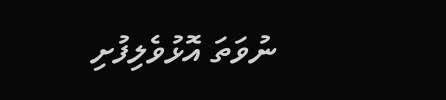ނުވަތަ އޮޅުވެލިފުށި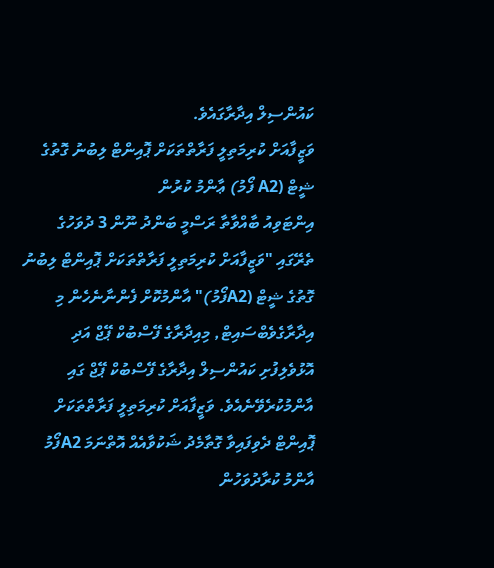ކައުންސިލް އިދާރާގައެވެ.
ވަޒީފާއަށް ކުރިމަތިލީ ފަރާތްތަކަށް ޕޮއިންޓް ލިބުނު ގޮތުގެ ޝީޓް (A2 ފޯމު) ޢާންމު ކުރުން
އިންޓަވިއު ބާއްވާތާ ރަސްމީ ބަންދު ނޫން 3 ދުވަހުގެ ތެރޭގައި "ވަޒީފާއަށް ކުރިމަތިލީ ފަރާތްތަކަށް ޕޮއިންޓް ލިބުނު ގޮތުގެ ޝީޓް (A2ފޯމު)" އާންމުކޮށް ފެންނާނެހެން މި އިދާރާގެވެބްސައިޓް, މިއިދާރާގެ ފޭސްބުކް ޕޭޖް އަދި އޮޅުވެލިފުށި ކައުންސިލް އިދާރާގެ ފޭސްބުކް ޕޭޖް ގައި އާންމުކުރެވޭނެއެވެ. ވަޒީފާއަށް ކުރިމަތިލީ ފަރާތްތަކަށް ޕޮއިންޓް ދެވިފައިވާ ގޮތާމެދު ޝަކުވާއެއް އޮތްނަމަ A2ފޯމު އާންމު ކުރާދުވަހުން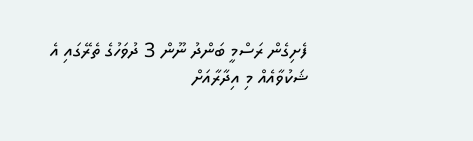ފެށިގެން ރަސްމީ ބަންދު ނޫން 3 ދުވަހުގެ ތެރޭގައި އެ ޝަކުވާއެއް މި އިދާރާއަށް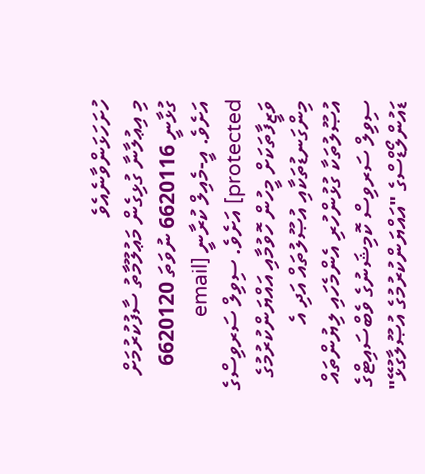ހުށަހަޅަންވާނެއެވެ
މި އިޢުލާނާ ގުޅިގެން މަޢުލޫމާތު ސާފުކުރުމަށް ގުޅާނީ 6620116 ނުވަތަ 6620120 އަށެވެ. އީ-މެއިލް ކުރާނީ [email protected] އަށެވެ. ސިވިލް ސަރވިސްގެ ވަޒީފާތަކަށް މީހުން ހޮވުމާއި އައްޔަންކުރުމުގެ މިންގަނޑުތަކާއި އުޞޫލުތައް އަދި އެ އުޞޫލުތަކާ ގުޅުންހުރި އެންމެހައި ލިޔުންތައް ސިވިލް ސަރވިސް ކޮމިޝަނުގެ ވެބްސައިޓްގެ ޑައުންލޯޑްސްގެ "އައްޔަންކުރުމުގެ އުޞޫލާގުޅޭ"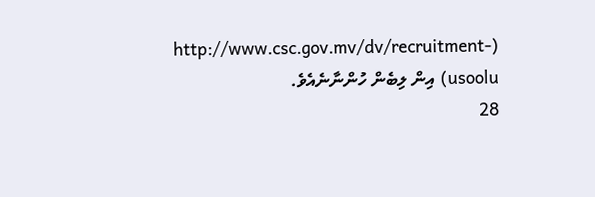(http://www.csc.gov.mv/dv/recruitment-usoolu) އިން ލިބެން ހުންނާނެއެވެ.
28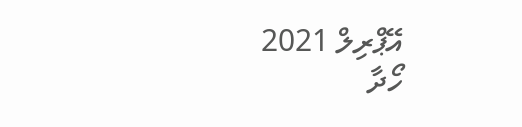އޭޕްރިލް 2021
ހޯދާ